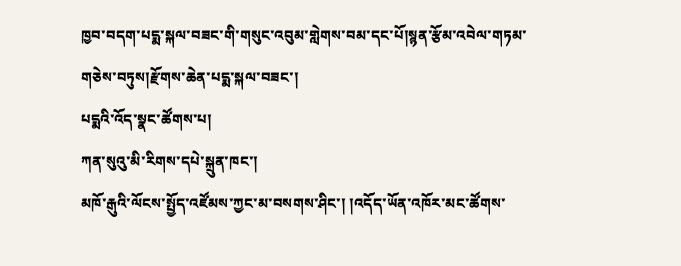ཁྱབ་བདག་པདྨ་སྐལ་བཟང་གི་གསུང་འབུམ་གླེགས་བམ་དང་པོ།སྙན་རྩོམ་འབེལ་གཏམ་གཅེས་བཏུས།རྫོགས་ཆེན་པདྨ་སྐལ་བཟང་།
པདྨའི་འོད་སྣང་ཚོགས་པ།
ཀན་སུའུ་མི་རིགས་དཔེ་སྐྲུན་ཁང་།
མཁོ་རྒུའི་ལོངས་སྤྱོད་འཛོམས་ཀྱང་མ་བསགས་ཤིང་། །འདོད་ཡོན་འཁོར་མང་ཚོགས་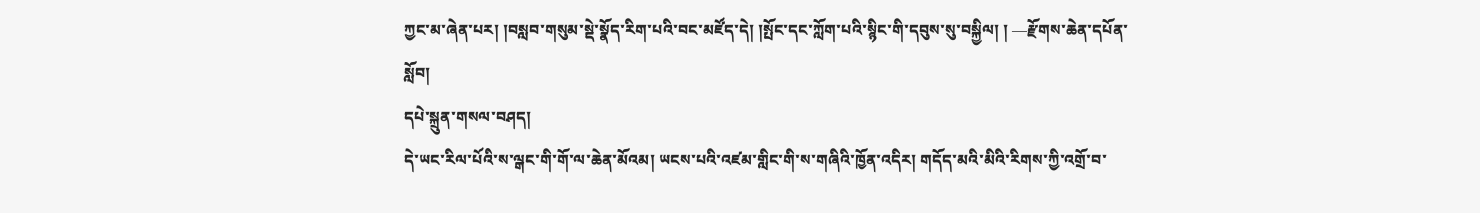ཀྱང་མ་ཞེན་པར། །བསླབ་གསུམ་སྡེ་སྣོད་རིག་པའི་བང་མཛོད་དེ། །སྤོང་དང་ཀློག་པའི་སྙིང་གི་དབུས་སུ་བསྐྱིལ། ། —རྫོགས་ཆེན་དཔོན་སློབ།
དཔེ་སྐྲུན་གསལ་བཤད།
དེ་ཡང་རིལ་པོའི་ས་ལྒང་གི་གོ་ལ་ཆེན་མོའམ། ཡངས་པའི་འཛམ་གླིང་གི་ས་གཞིའི་ཁྱོན་འདིར། གདོད་མའི་མིའི་རིགས་ཀྱི་འགྲོ་བ་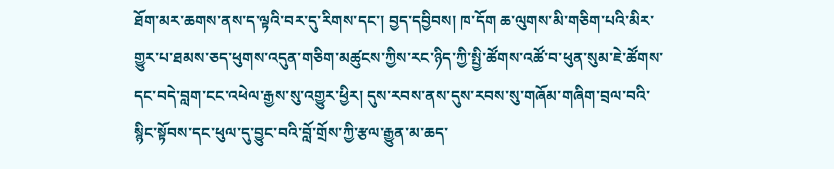ཐོག་མར་ཆགས་ནས་ད་ལྟའི་བར་དུ་རིགས་དང་། བྱད་དབྱིབས། ཁ་དོག ཆ་ལུགས་མི་གཅིག་པའི་མིར་གྱུར་པ་ཐམས་ཅད་ཕུགས་འདུན་གཅིག་མཚུངས་ཀྱིས་རང་ཉིད་ཀྱི་སྤྱི་ཚོགས་འཚོ་བ་ཕུན་སུམ་ཇེ་ཚོགས་དང་བདེ་བླག་ངང་འཕེལ་རྒྱས་སུ་འགྱུར་ཕྱིར། དུས་རབས་ནས་དུས་རབས་སུ་གཞོམ་གཞིག་བྲལ་བའི་སྙིང་སྟོབས་དང་ཕུལ་དུ་བྱུང་བའི་བློ་གྲོས་ཀྱི་རྩལ་རྒྱུན་མ་ཆད་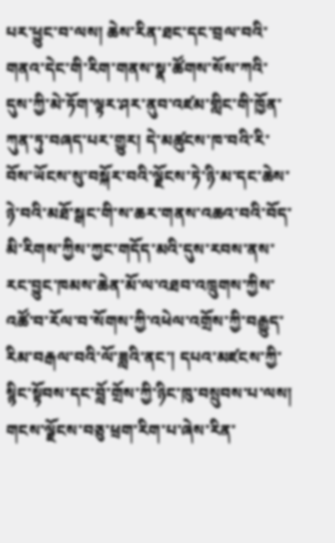པར་ཕྱུང་བ་ལས། ཆེས་རིན་ཐང་དང་བྲལ་བའི་གནའ་དེང་གི་རིག་གནས་སྣ་ཚོགས་སོས་ཀའི་དུས་ཀྱི་མེ་ཏོག་ལྟར་ཤར་ནུབ་འཛམ་གླིང་གི་ཁྱོན་ཀུན་ཏུ་བཞད་པར་གྱུར། དེ་མཚུངས་ཁ་བའི་རི་བོས་ཡོངས་སུ་བསྐོར་བའི་ལྗོངས་ཏེ་ཉི་མ་དང་ཆེས་ཉེ་བའི་མཐོ་སྒང་གི་ས་ཆར་གནས་འཆའ་བའི་བོད་མི་རིགས་ཀྱིས་ཀྱང་གདོད་མའི་དུས་རབས་ནས་རང་བྱུང་ཁམས་ཆེན་མོ་ལ་འཐབ་འཁྲུགས་ཀྱིས་འཚོ་བ་རོལ་བ་སོགས་ཀྱི་འཕེལ་འགྲོས་ཀྱི་བརྒྱུད་རིམ་བརྒལ་བའི་ལོ་ཟླའི་ནང་། དཔའ་མཛངས་ཀྱི་སྙིང་སྟོབས་དང་བློ་གྲོས་ཀྱི་ཉིང་ཁུ་བསྲུབས་པ་ལས། གངས་ལྗོངས་བཅུ་ཕྲག་རིག་པ་ཞེས་རིན་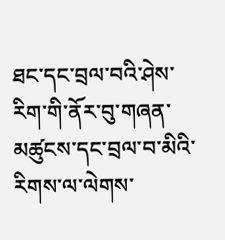ཐང་དང་བྲལ་བའི་ཤེས་རིག་གི་ནོར་བུ་གཞན་མཚུངས་དང་བྲལ་བ་མིའི་རིགས་ལ་ལེགས་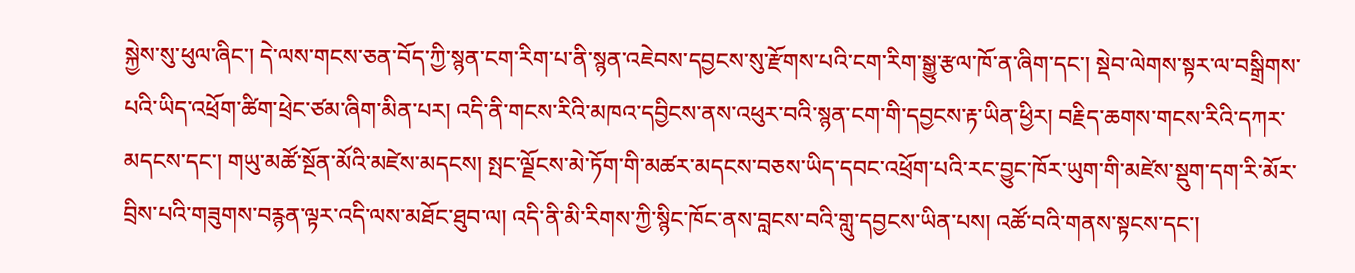སྐྱེས་སུ་ཕུལ་ཞིང་། དེ་ལས་གངས་ཅན་བོད་ཀྱི་སྙན་ངག་རིག་པ་ནི་སྙན་འཇེབས་དབྱངས་སུ་རྫོགས་པའི་ངག་རིག་སྒྱུ་རྩལ་ཁོ་ན་ཞིག་དང་། སྡེབ་ལེགས་སྟར་ལ་བསྒྲིགས་པའི་ཡིད་འཕྲོག་ཚིག་ཕྲེང་ཙམ་ཞིག་མིན་པར། འདི་ནི་གངས་རིའི་མཁའ་དབྱིངས་ནས་འཕུར་བའི་སྙན་ངག་གི་དབྱངས་རྟ་ཡིན་ཕྱིར། བརྗིད་ཆགས་གངས་རིའི་དཀར་མདངས་དང་། གཡུ་མཚོ་སྔོན་མོའི་མཛེས་མདངས། སྤང་ལྗོངས་མེ་ཏོག་གི་མཚར་མདངས་བཅས་ཡིད་དབང་འཕྲོག་པའི་རང་བྱུང་ཁོར་ཡུག་གི་མཛེས་སྡུག་དག་རི་མོར་བྲིས་པའི་གཟུགས་བརྙན་ལྟར་འདི་ལས་མཐོང་ཐུབ་ལ། འདི་ནི་མི་རིགས་ཀྱི་སྙིང་ཁོང་ནས་བླངས་བའི་གླུ་དབྱངས་ཡིན་པས། འཚོ་བའི་གནས་སྟངས་དང་།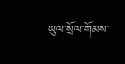ཡུལ་སྲོལ་གོམས་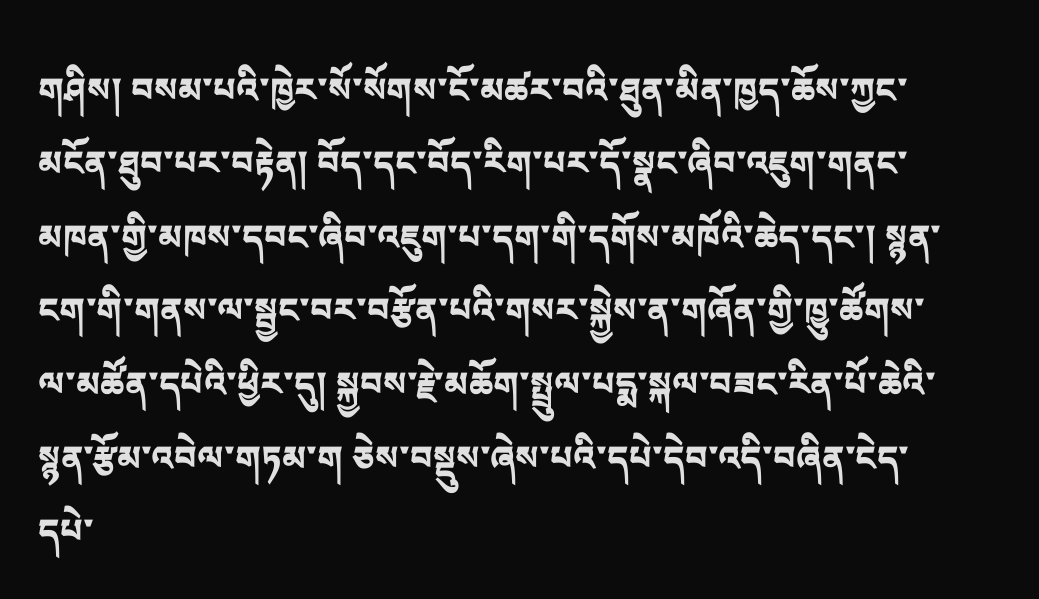གཤིས། བསམ་པའི་ཁྱེར་སོ་སོགས་ངོ་མཚར་བའི་ཐུན་མིན་ཁྱད་ཆོས་ཀྱང་མངོན་ཐུབ་པར་བརྟེན། བོད་དང་བོད་རིག་པར་དོ་སྣང་ཞིབ་འཇུག་གནང་མཁན་གྱི་མཁས་དབང་ཞིབ་འཇུག་པ་དག་གི་དགོས་མཁོའི་ཆེད་དང་། སྙན་ངག་གི་གནས་ལ་སྦྱང་བར་བརྩོན་པའི་གསར་སྐྱེས་ན་གཞོན་གྱི་ཁྱུ་ཚོགས་ལ་མཚོན་དཔེའི་ཕྱིར་དུ། སྐྱབས་རྗེ་མཆོག་སྤྲུལ་པདྨ་སྐལ་བཟང་རིན་པོ་ཆེའི་སྙན་རྩོམ་འབེལ་གཏམ་ག ཅེས་བསྡུས་ཞེས་པའི་དཔེ་དེབ་འདི་བཞིན་ངེད་དཔེ་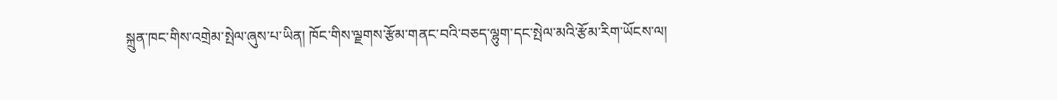སྐྲུན་ཁང་གིས་འགྲེམ་སྤེལ་ཞུས་པ་ཡིན། ཁོང་གིས་ལྗགས་རྩོམ་གནང་བའི་བཅད་ལྷུག་དང་སྤེལ་མའི་རྩོམ་རིག་ཡོངས་ལ།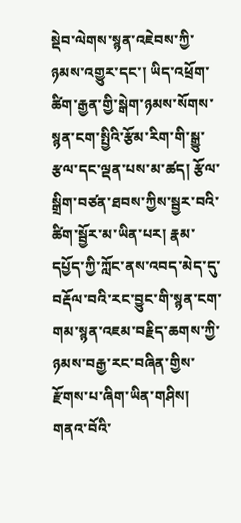སྡེབ་ལེགས་སྙན་འཇེབས་ཀྱི་ཉམས་འགྱུར་དང་། ཡིད་འཕྲོག་ཚིག་རྒྱན་གྱི་སྒེག་ཉམས་སོགས་སྙན་ངག་སྤྱིའི་རྩོམ་རིག་གི་སྒྱུ་རྩལ་དང་ལྡན་པས་མ་ཚད། རྩོལ་སྒྲིག་བཙན་ཐབས་ཀྱིས་སྦྱར་བའི་ཚིག་སྦྱོར་མ་ཡིན་པར། རྣམ་དཔྱོད་ཀྱི་ཀློང་ནས་འབད་མེད་དུ་བརྡོལ་བའི་རང་བྱུང་གི་སྙན་ངག་གམ་སྙན་འཇམ་བརྗིད་ཆགས་ཀྱི་ཉམས་བརྒྱ་རང་བཞིན་གྱིས་རྫོགས་པ་ཞིག་ཡིན་གཤིས། གནའ་བོའི་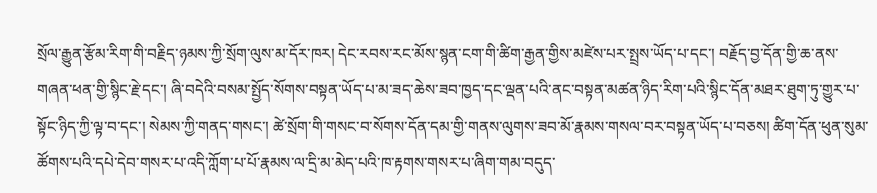སྲོལ་རྒྱུན་རྩོམ་རིག་གི་བརྗིད་ཉམས་ཀྱི་སྲོག་ལུས་མ་དོར་ཁར། དེང་རབས་རང་མོས་སྙན་ངག་གི་ཚིག་རྒྱན་གྱིས་མཛེས་པར་སྤྲས་ཡོད་པ་དང་། བརྗོད་བྱ་དོན་གྱི་ཆ་ནས་གཞན་ཕན་གྱི་སྙིང་རྗེ་དང་། ཞི་བདེའི་བསམ་སྤྱོད་སོགས་བསྟན་ཡོད་པ་མ་ཟད་ཆེས་ཟབ་ཁྱད་དང་ལྡན་པའི་ནང་བསྟན་མཚན་ཉིད་རིག་པའི་སྙིང་དོན་མཐར་ཐུག་ཏུ་གྱུར་པ་སྟོང་ཉིད་ཀྱི་ལྟ་བ་དང་། སེམས་ཀྱི་གནད་གསང་། ཚེ་སྲོག་གི་གསང་བ་སོགས་དོན་དམ་གྱི་གནས་ལུགས་ཟབ་མོ་རྣམས་གསལ་བར་བསྟན་ཡོད་པ་བཅས། ཚིག་དོན་ཕུན་སུམ་ཚོགས་པའི་དཔེ་དེབ་གསར་པ་འདི་ཀློག་པ་པོ་རྣམས་ལ་དྲི་མ་མེད་པའི་ཁ་རྟགས་གསར་པ་ཞིག་གམ་བདུད་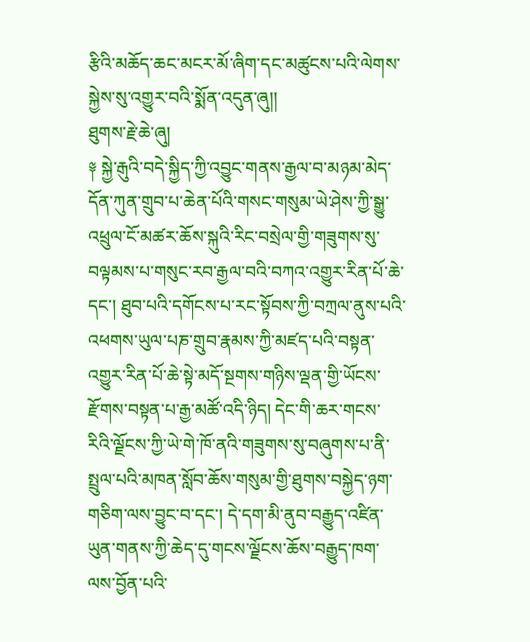རྩིའི་མཆོད་ཆང་མངར་མོ་ཞིག་དང་མཚུངས་པའི་ལེགས་སྐྱེས་སུ་འགྱུར་བའི་སྨོན་འདུན་ཞུ།།
ཐུགས་རྗེ་ཆེ་ཞུ།
༈ སྐྱེ་རྒུའི་བདེ་སྐྱིད་ཀྱི་འབྱུང་གནས་རྒྱལ་བ་མཉམ་མེད་དོན་ཀུན་གྲུབ་པ་ཆེན་པོའི་གསང་གསུམ་ཡེ་ཤེས་ཀྱི་སྒྱུ་འཕྲུལ་ངོ་མཚར་ཆོས་སྐུའི་རིང་བསྲེལ་གྱི་གཟུགས་སུ་བལྟམས་པ་གསུང་རབ་རྒྱལ་བའི་བཀའ་འགྱུར་རིན་པོ་ཆེ་དང་། ཐུབ་པའི་དགོངས་པ་རང་སྟོབས་ཀྱི་བཀྲལ་ནུས་པའི་འཕགས་ཡུལ་པཎ་གྲུབ་རྣམས་ཀྱི་མཛད་པའི་བསྟན་འགྱུར་རིན་པོ་ཆེ་སྟེ་མདོ་སྔགས་གཉིས་ལྡན་གྱི་ཡོངས་རྫོགས་བསྟན་པ་རྒྱ་མཚོ་འདི་ཉིད། དེང་གི་ཆར་གངས་རིའི་ལྗོངས་ཀྱི་ཡེ་གེ་ཁོ་ནའི་གཟུགས་སུ་བཞུགས་པ་ནི་སྤྲུལ་པའི་མཁན་སློབ་ཆོས་གསུམ་གྱི་ཐུགས་བསྐྱེད་ཉག་གཅིག་ལས་བྱུང་བ་དང་། དེ་དག་མི་ནུབ་བརྒྱུད་འཛིན་ཡུན་གནས་ཀྱི་ཆེད་དུ་གངས་ལྗོངས་ཆོས་བརྒྱུད་ཁག་ལས་བྱོན་པའི་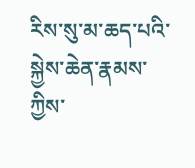རིས་སུ་མ་ཆད་པའི་སྐྱེས་ཆེན་རྣམས་ཀྱིས་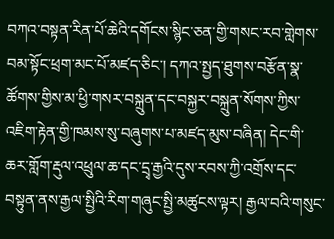བཀའ་བསྟན་རིན་པོ་ཆེའི་དགོངས་སྙིང་ཅན་གྱི་གསང་རབ་གླེགས་བམ་སྟོང་ཕྲག་མང་པོ་མཛད་ཅིང་། དཀའ་སྤྱད་ཐུགས་བརྩོན་སྣ་ཚོགས་གྱིས་མ་ཕྱི་གསར་བསྐྲུན་དང་བསྐྱར་བསྐྲུན་སོགས་ཀྱིས་འཇིག་རྟེན་གྱི་ཁམས་སུ་བཞུགས་པ་མཛད་མུས་བཞིན། དེང་གི་ཆར་གློག་རྡུལ་འཕྲུལ་ཆ་དང་དྲྭ་རྒྱའི་དུས་རབས་ཀྱི་འགྲོས་དང་བསྟུན་ནས་རྒྱལ་སྤྱིའི་རིག་གཞུང་སྤྱི་མཚུངས་ལྟར། རྒྱལ་བའི་གསུང་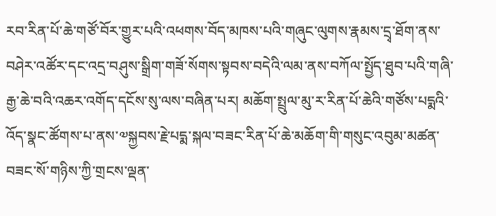རབ་རིན་པོ་ཆེ་གཙོ་བོར་གྱུར་པའི་འཕགས་བོད་མཁས་པའི་གཞུང་ལུགས་རྣམས་དྲྭ་ཐོག་ནས་བཤེར་འཚོར་དང་འདྲ་བཤུས་སྒྲིག་གཟོ་སོགས་སྟབས་བདེའི་ལམ་ནས་བཀོལ་སྤྱོད་ཐུབ་པའི་གཞི་རྒྱ་ཆེ་བའི་འཆར་འགོད་དངོས་སུ་ལས་བཞིན་པར། མཆོག་སྤྲུལ་མུ་ར་རིན་པོ་ཆེའི་གཙོས་པདྨའི་འོད་སྣང་ཚོགས་པ་ནས་༧སྐྱབས་རྗེ་པདྨ་སྐལ་བཟང་རིན་པོ་ཆེ་མཆོག་གི་གསུང་འབུམ་མཚན་བཟང་སོ་གཉིས་ཀྱི་གྲངས་ལྡན་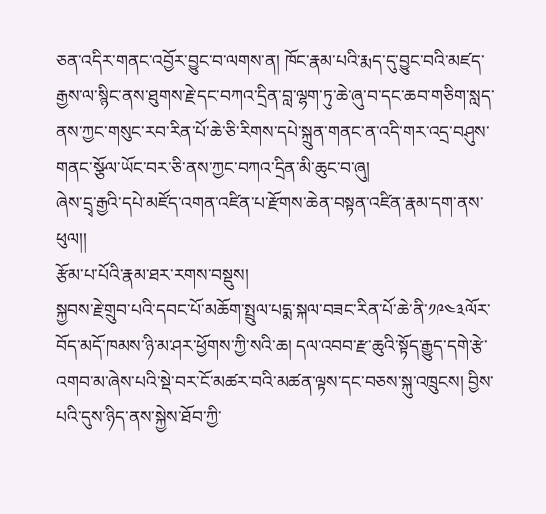ཅན་འདིར་གནང་འབྱོར་བྱུང་བ་ལགས་ན། ཁོང་རྣམ་པའི་རྨད་དུ་བྱུང་བའི་མཛད་རྒྱས་ལ་སྙིང་ནས་ཐུགས་རྗེ་དང་བཀའ་དྲིན་བླ་ལྷག་ཏུ་ཆེ་ཞུ་བ་དང་ཆབ་གཅིག་སླད་ནས་ཀྱང་གསུང་རབ་རིན་པོ་ཆེ་ཅི་རིགས་དཔེ་སྐྲུན་གནང་ན་འདི་གར་འདྲ་བཤུས་གནང་སྩོལ་ཡོང་བར་ཅི་ནས་ཀྱང་བཀའ་དྲིན་མི་ཆུང་བ་ཞུ།
ཞེས་དྲྭ་རྒྱའི་དཔེ་མཛོད་འགན་འཛིན་པ་རྫོགས་ཆེན་བསྟན་འཛིན་རྣམ་དག་ནས་ཕུལ།།
རྩོམ་པ་པོའི་རྣམ་ཐར་རགས་བསྡུས།
སྐྱབས་རྗེ་གྲུབ་པའི་དབང་པོ་མཆོག་སྤྲུལ་པདྨ་སྐལ་བཟང་རིན་པོ་ཆེ་ནི་༡༩༤༣ལོར་བོད་མདོ་ཁམས་ཉི་མ་ཤར་ཕྱོགས་ཀྱི་སའི་ཆ། དལ་འབབ་རྫ་ཆུའི་སྟོད་རྒྱུད་དགེ་རྩེ་འགབ་མ་ཞེས་པའི་སྡེ་བར་ངོ་མཚར་བའི་མཚན་ལྟས་དང་བཅས་སྐུ་འཁྲུངས། བྱིས་པའི་དུས་ཉིད་ནས་སྐྱེས་ཐོབ་ཀྱི་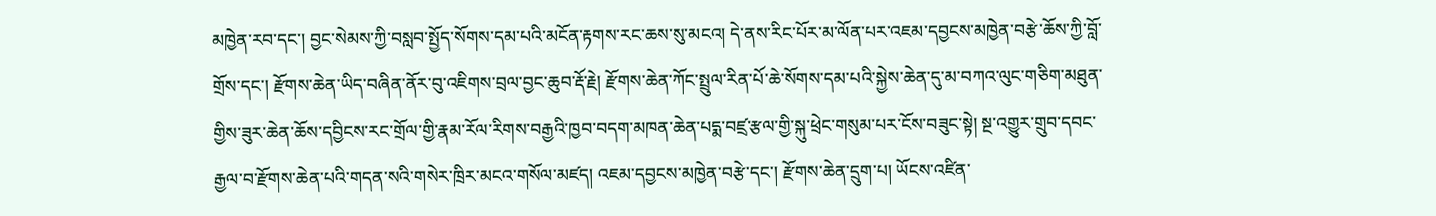མཁྱེན་རབ་དང་། བྱང་སེམས་ཀྱི་བསླབ་སྤྱོད་སོགས་དམ་པའི་མངོན་རྟགས་རང་ཆས་སུ་མངའ། དེ་ནས་རིང་པོར་མ་ལོན་པར་འཇམ་དབྱངས་མཁྱེན་བརྩེ་ཆོས་ཀྱི་བློ་གྲོས་དང་། རྫོགས་ཆེན་ཡིད་བཞིན་ནོར་བུ་འཇིགས་བྲལ་བྱང་ཆུབ་རྡོ་རྗེ། རྫོགས་ཆེན་ཀོང་སྤྲུལ་རིན་པོ་ཆེ་སོགས་དམ་པའི་སྐྱེས་ཆེན་དུ་མ་བཀའ་ལུང་གཅིག་མཐུན་གྱིས་ཟུར་ཆེན་ཆོས་དབྱིངས་རང་གྲོལ་གྱི་རྣམ་རོལ་རིགས་བརྒྱའི་ཁྱབ་བདག་མཁན་ཆེན་པདྨ་བཛྲ་རྩལ་གྱི་སྐུ་ཕྲེང་གསུམ་པར་ངོས་བཟུང་སྟེ། སྔ་འགྱུར་གྲུབ་དབང་རྒྱལ་བ་རྫོགས་ཆེན་པའི་གདན་སའི་གསེར་ཁྲིར་མངའ་གསོལ་མཛད། འཇམ་དབྱངས་མཁྱེན་བརྩེ་དང་། རྫོགས་ཆེན་དྲུག་པ། ཡོངས་འཛིན་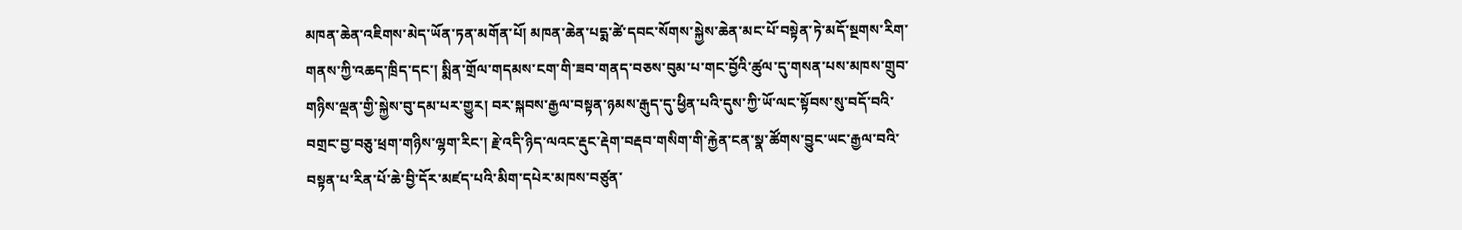མཁན་ཆེན་འཇིགས་མེད་ཡོན་ཏན་མགོན་པོ། མཁན་ཆེན་པདྨ་ཚེ་དབང་སོགས་སྐྱེས་ཆེན་མང་པོ་བསྟེན་ཏེ་མདོ་སྔགས་རིག་གནས་ཀྱི་འཆད་ཁྲིད་དང་། སྨིན་གྲོལ་གདམས་ངག་གི་ཟབ་གནད་བཅས་བུམ་པ་གང་བྱོའི་ཚུལ་དུ་གསན་པས་མཁས་གྲུབ་གཉིས་ལྡན་གྱི་སྐྱེས་བུ་དམ་པར་གྱུར། བར་སྐབས་རྒྱལ་བསྟན་ཉམས་རྒུད་དུ་ཕྱིན་པའི་དུས་ཀྱི་ཡོ་ལང་སྟོབས་སུ་བདོ་བའི་བགྲང་བྱ་བཅུ་ཕྲག་གཉིས་ལྷག་རིང་། རྗེ་འདི་ཉིད་ལའང་རྡུང་རྡེག་བརྡབ་གསིག་གི་རྐྱེན་ངན་སྣ་ཚོགས་བྱུང་ཡང་རྒྱལ་བའི་བསྟན་པ་རིན་པོ་ཆེ་བྱི་དོར་མཛད་པའི་མིག་དཔེར་མཁས་བཙུན་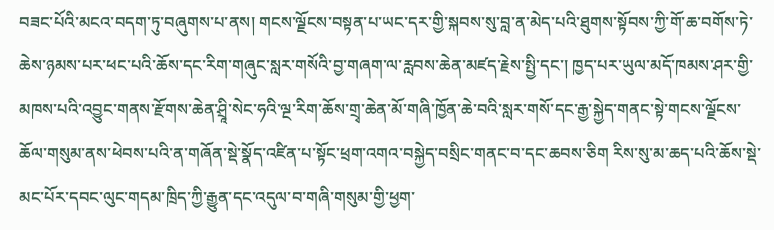བཟང་པོའི་མངའ་བདག་ཏུ་བཞུགས་པ་ནས། གངས་ལྗོངས་བསྟན་པ་ཡང་དར་གྱི་སྐབས་སུ་བླ་ན་མེད་པའི་ཐུགས་སྟོབས་ཀྱི་གོ་ཆ་བགོས་ཏེ་ཆེས་ཉམས་པར་ཕང་པའི་ཆོས་དང་རིག་གཞུང་སླར་གསོའི་བྱ་གཞག་ལ་རླབས་ཆེན་མཛད་རྗེས་སྤྱི་དང་། ཁྱད་པར་ཡུལ་མདོ་ཁམས་ཤར་གྱི་མཁས་པའི་འབྱུང་གནས་རྫོགས་ཆེན་ཤྲཱི་སེང་ཧའི་ལྔ་རིག་ཆོས་གྲྭ་ཆེན་མོ་གཞི་ཁྱོན་ཆེ་བའི་སླར་གསོ་དང་རྒྱ་སྐྱེད་གནང་སྟེ་གངས་ལྗོངས་ཆོལ་གསུམ་ནས་ཕེབས་པའི་ན་གཞོན་སྡེ་སྣོད་འཛིན་པ་སྟོང་ཕྲག་འགའ་བསྐྱེད་བསྲིང་གནང་བ་དང་ཆབས་ཅིག རིས་སུ་མ་ཆད་པའི་ཆོས་སྡེ་མང་པོར་དབང་ལུང་གདམ་ཁྲིད་ཀྱི་རྒྱུན་དང་འདུལ་བ་གཞི་གསུམ་གྱི་ཕྱག་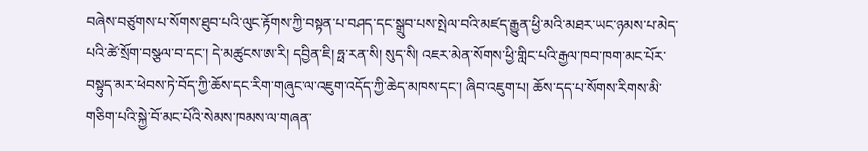བཞེས་བཙུགས་པ་སོགས་ཐུབ་པའི་ལུང་རྟོགས་ཀྱི་བསྟན་པ་བཤད་དང་སྒྲུབ་པས་སྤེལ་བའི་མཛད་རྒྱུན་ཕྱི་མའི་མཐར་ཡང་ཉམས་པ་མེད་པའི་ཚེ་སྲོག་བསྩལ་བ་དང་། དེ་མཚུངས་ཨ་རི། དབྱིན་ཇི། ཧྥ་རན་སི། སུད་སི། འཇར་མེན་སོགས་ཕྱི་གླིང་པའི་རྒྱལ་ཁབ་ཁག་མང་པོར་བསྟུད་མར་ཕེབས་ཏེ་བོད་ཀྱི་ཆོས་དང་རིག་གཞུང་ལ་འཇུག་འདོད་ཀྱི་ཆེད་མཁས་དང་། ཞིབ་འཇུག་པ། ཆོས་དད་པ་སོགས་རིགས་མི་གཅིག་པའི་སྐྱེ་བོ་མང་པོའི་སེམས་ཁམས་ལ་གཞན་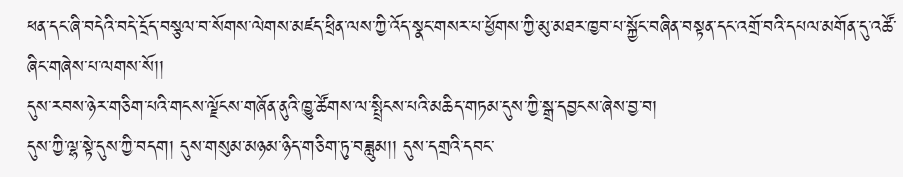ཕན་དང་ཞི་བདེའི་བདེ་དྲོད་བསྩལ་བ་སོགས་ལེགས་མཛད་ཕྲིན་ལས་ཀྱི་འོད་སྣང་གསར་པ་ཕྱོགས་ཀྱི་མུ་མཐར་ཁྱབ་པ་སྐྱོང་བཞིན་བསྟན་དང་འགྲོ་བའི་དཔལ་མགོན་དུ་འཚོ་ཞིང་གཞེས་པ་ལགས་སོ།།
དུས་རབས་ཉེར་གཅིག་པའི་གངས་ལྗོངས་གཞོན་ནུའི་ཁྱུ་ཚོགས་ལ་སྤྲིངས་པའི་མཆིད་གཏམ་དུས་ཀྱི་སྒྲ་དབྱངས་ཞེས་བྱ་བ།
དུས་ཀྱི་ལྷ་སྟེ་དུས་ཀྱི་བདག། དུས་གསུམ་མཉམ་ཉིད་གཅིག་ཏུ་བཟླུམ།། དུས་དགྲའི་དབང་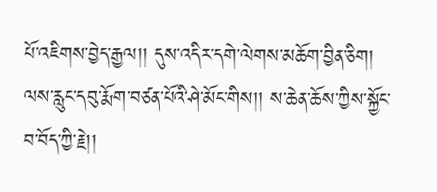པོ་འཇིགས་བྱེད་རྒྱལ།། དུས་འདིར་དགེ་ལེགས་མཆོག་བྱིན་ཅིག། ལས་རླུང་དབུ་རྨོག་བཙན་པོའི་ཤེ་མོང་གིས།། ས་ཆེན་ཆོས་ཀྱིས་སྐྱོང་བ་བོད་ཀྱི་རྗེ།།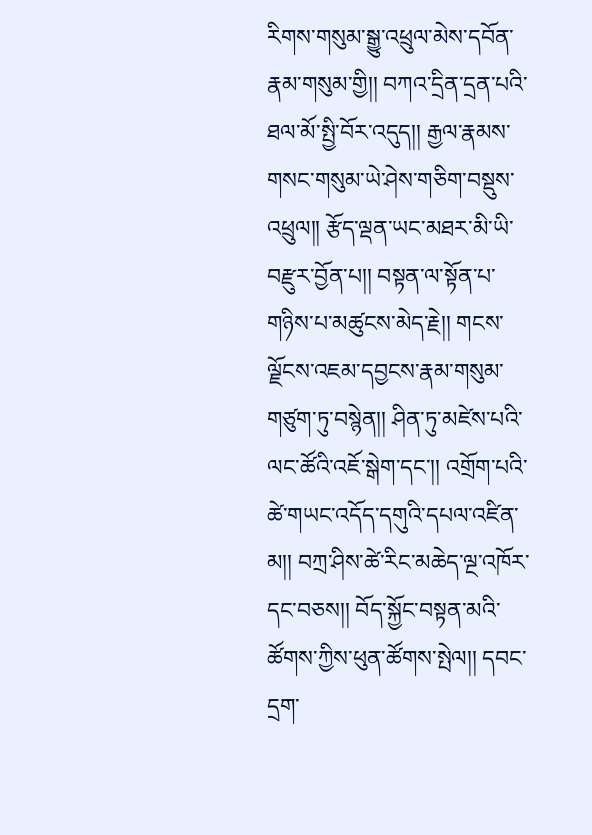རིགས་གསུམ་སྒྱུ་འཕྲུལ་མེས་དབོན་རྣམ་གསུམ་གྱི།། བཀའ་དྲིན་དྲན་པའི་ཐལ་མོ་སྤྱི་བོར་འདུད།། རྒྱལ་རྣམས་གསང་གསུམ་ཡེ་ཤེས་གཅིག་བསྡུས་འཕྲུལ།། རྩོད་ལྡན་ཡང་མཐར་མི་ཡི་བརྫུར་བྱོན་པ།། བསྟན་ལ་སྟོན་པ་གཉིས་པ་མཚུངས་མེད་རྗེ།། གངས་ལྗོངས་འཇམ་དབྱངས་རྣམ་གསུམ་གཙུག་ཏུ་བསྙེན།། ཤིན་ཏུ་མཛེས་པའི་ལང་ཚོའི་འཇོ་སྒེག་དང་།། འགྲོག་པའི་ཚེ་གཡང་འདོད་དགུའི་དཔལ་འཛིན་མ།། བཀྲ་ཤིས་ཚེ་རིང་མཆེད་ལྔ་འཁོར་དང་བཅས།། བོད་སྐྱོང་བསྟན་མའི་ཚོགས་ཀྱིས་ཕུན་ཚོགས་སྤེལ།། དབང་དྲག་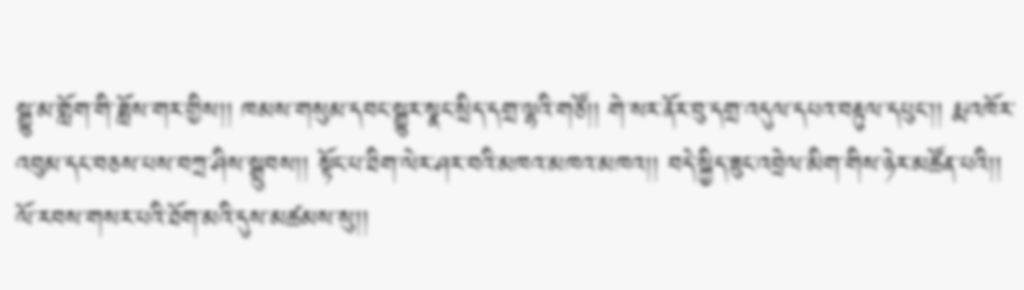སྒྱུ་མ་གློག་གི་ཟློས་གར་གྱིས།། ཁམས་གསུམ་དབང་སྒྱུར་སྣང་སྲིད་དགྲ་ལྷའི་གཙོ།། གེ་སར་ནོར་བུ་དགྲ་འདུལ་དཔའ་བརྟུལ་དཔུང་།། རྨ་འཁོར་འབུམ་དང་བཅས་པས་བཀྲ་ཤིས་སྒྲུབས།། སྟོང་པ་ཐིག་ལེར་ཤར་བའི་མཁའ་མཁའ་མཁའ།། བདེ་སྐྱིད་ཟུང་འབྲེལ་མིག་གིས་ཉེར་མཚོན་པའི།། ལོ་རབས་གསར་པའི་ཐོག་མའི་དུས་མཚམས་སུ།།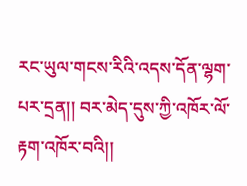རང་ཡུལ་གངས་རིའི་འདས་དོན་ལྷག་པར་དྲན།། བར་མེད་དུས་ཀྱི་འཁོར་ལོ་རྟག་འཁོར་བའི།།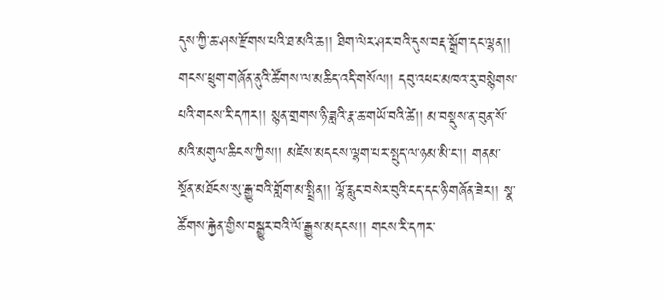དུས་ཀྱི་ཆ་ཤས་རྫོགས་པའི་ཐ་མའི་ཆ།། ཐིག་ལེར་ཤར་བའི་དུས་བརྡ་སྒྲོག་དང་ལྷན།། གངས་ཕྲུག་གཞོན་ནུའི་ཚོགས་ལ་མཆིད་འདི་གསོལ།། དབུ་འཕང་མཁའ་རུ་བསྙེགས་པའི་གངས་རི་དཀར།། སྙན་གྲགས་ཉི་ཟླའི་རྣ་ཆ་གཡོ་བའི་ཚེ།། མ་བསྡུས་ན་བུན་སོ་མའི་མགུལ་ཆིངས་ཀྱིས།། མཛེས་མདངས་ལྷག་པར་སྤུད་ལ་ཉམ་མི་ང་།། གནམ་སྔོན་མཐོངས་སུ་རྒྱུ་བའི་གློག་མ་སྤྲིན།། ལྷོ་རླུང་བསེར་བུའི་ངད་དང་ཉི་གཞོན་ཟེར།། སྣ་ཚོགས་རྐྱེན་གྱིས་བསྒྱུར་བའི་ལོ་རྒྱུས་མདངས།། གངས་རི་དཀར་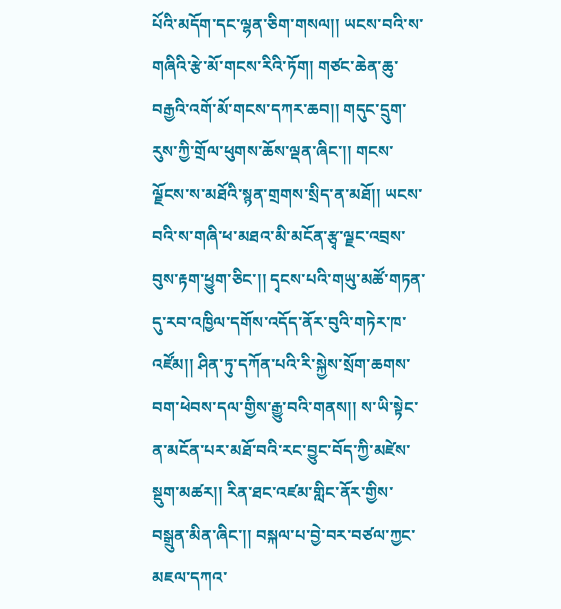པོའི་མདོག་དང་ལྷན་ཅིག་གསལ།། ཡངས་བའི་ས་གཞིའི་རྩེ་མོ་གངས་རིའི་ཏོག། གཙང་ཆེན་ཆུ་བརྒྱའི་འགོ་མོ་གངས་དཀར་ཆབ།། གདུང་དྲུག་རུས་ཀྱི་གྲོལ་ཕུགས་ཆོས་ལྡན་ཞིང་།། གངས་ལྗོངས་ས་མཐོའི་སྙན་གྲགས་སྲིད་ན་མཐོ།། ཡངས་བའི་ས་གཞི་ཕ་མཐའ་མི་མངོན་རྩྭ་ལྗང་འབྲས་བུས་རྟག་ཕྱུག་ཅིང་།། དྭངས་པའི་གཡུ་མཚོ་གཏན་དུ་རབ་འཁྱིལ་དགོས་འདོད་ནོར་བུའི་གཏེར་ཁ་འཛོམ།། ཤིན་ཏུ་དཀོན་པའི་རི་སྐྱེས་སྲོག་ཆགས་བག་ཕེབས་དལ་གྱིས་རྒྱུ་བའི་གནས།། ས་ཡི་སྟེང་ན་མངོན་པར་མཐོ་བའི་རང་བྱུང་བོད་ཀྱི་མཛེས་སྡུག་མཚར།། རིན་ཐང་འཛམ་གླིང་ནོར་གྱིས་བསྒྲུན་མིན་ཞིང་།། བསྐལ་པ་བྱེ་བར་བཙལ་ཀྱང་མཇལ་དཀའ་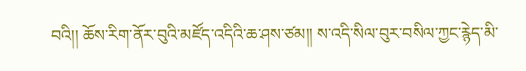བའི།། ཆོས་རིག་ནོར་བུའི་མཛོད་འདིའི་ཆ་ཤས་ཙམ།། ས་འདི་སིལ་བུར་བསིལ་ཀྱང་རྙེད་མི་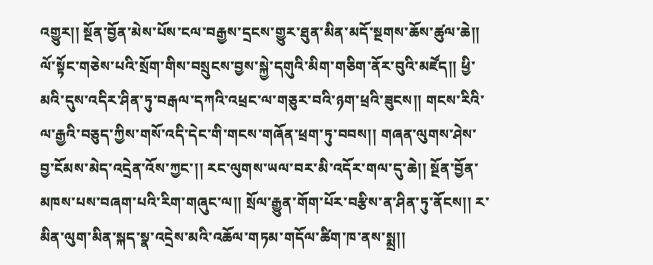འགྱུར།། སྔོན་བྱོན་མེས་པོས་ངལ་བརྒྱས་དྲངས་གྱུར་ཐུན་མིན་མདོ་སྔགས་ཆོས་ཚུལ་ཆེ།། ལོ་སྟོང་གཅེས་པའི་སྲོག་གིས་བསྲུངས་བྱས་སྐྱེ་དགུའི་མིག་གཅིག་ནོར་བུའི་མཛོད།། ཕྱི་མའི་དུས་འདིར་ཤིན་ཏུ་བརྒལ་དཀའི་འཕྲང་ལ་གཅུར་བའི་ཉག་ཕྲའི་ཟུངས།། གངས་རིའི་ལ་རྒྱའི་བཅུད་ཀྱིས་གསོ་འདི་དེང་གི་གངས་གཞོན་ཕྲག་ཏུ་བབས།། གཞན་ལུགས་ཤེས་བྱ་ངོམས་མེད་འདྲེན་འོས་ཀྱང་།། རང་ལུགས་ཡལ་བར་མི་འདོར་གལ་དུ་ཆེ།། སྔོན་བྱོན་མཁས་པས་བཞག་པའི་རིག་གཞུང་ལ།། སྲོལ་རྒྱུན་གོག་པོར་བརྩིས་ན་ཤིན་ཏུ་ནོངས།། ར་མིན་ལུག་མིན་སྐད་སྣ་འདྲེས་མའི་འཆོལ་གཏམ་གདོལ་ཚིག་ཁ་ནས་སྨྲ།།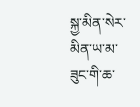སྐྱ་མིན་སེར་མིན་ཡ་མ་ཟུང་གི་ཆ་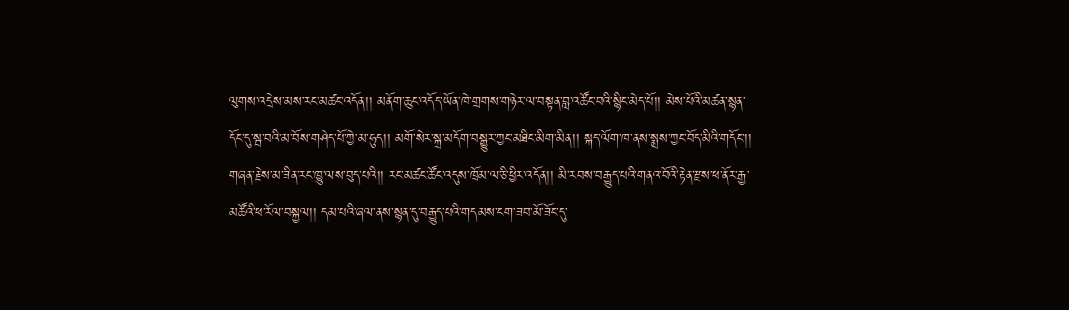ལུགས་འདྲེས་མས་རང་མཚང་འདོན།། མནོག་ཆུང་འདོད་ཡོན་ཁེ་གྲགས་གཉེར་ལ་བསྟན་བླ་འཚོང་བའི་སྙིང་མེད་པོ།། མེས་པོའི་མཚན་སྙན་དོང་དུ་སྦ་བའི་མ་བོས་གཤེད་པོ་ཀྱེ་མ་ཧུད།། མགོ་སེར་སྐྲ་མདོག་བསྒྱུར་ཀྱང་མཐིང་མིག་མིན།། སྐད་ལོག་ཁ་ནས་སྨྲས་ཀྱང་བོད་མིའི་གདོང་།། གཞན་རྗེས་མ་ཟིན་རང་ཁྱུ་ལས་བུད་པའི།། རང་མཚང་ཚོང་འདུས་ཁྲོམ་ལ་ཅི་ཕྱིར་འདོན།། མི་རབས་བརྒྱུད་པའི་གནའ་བོའི་རྟེན་རྫས་ཕ་ནོར་རྒྱ་མཚོའི་ཕ་རོལ་བསྐྱལ།། དམ་པའི་ཞལ་ནས་སྙན་དུ་བརྒྱུད་པའི་གདམས་ངག་ཟབ་མོ་ཟོང་དུ་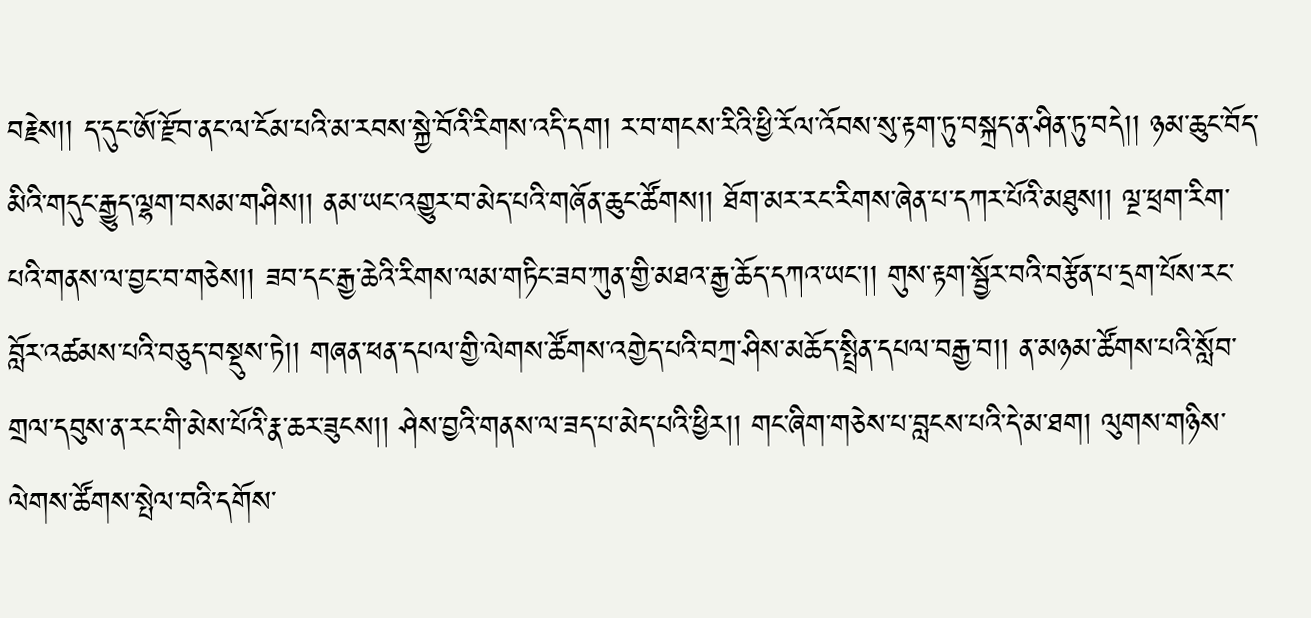བརྗེས།། ད་དུང་ཨོ་རྫོབ་ནང་ལ་ངོམ་པའི་མ་རབས་སྐྱེ་བོའི་རིགས་འདི་དག། ར་བ་གངས་རིའི་ཕྱི་རོལ་འོབས་སུ་རྟག་ཏུ་བསྐྲད་ན་ཤིན་ཏུ་བདེ།། ཉམ་ཆུང་བོད་མིའི་གདུང་རྒྱུད་ལྷག་བསམ་གཤིས།། ནམ་ཡང་འགྱུར་བ་མེད་པའི་གཞོན་ཆུང་ཚོགས།། ཐོག་མར་རང་རིགས་ཞེན་པ་དཀར་པོའི་མཐུས།། ལྔ་ཕྲག་རིག་པའི་གནས་ལ་བྱང་བ་གཅེས།། ཟབ་དང་རྒྱ་ཆེའི་རིགས་ལམ་གཏིང་ཟབ་ཀུན་གྱི་མཐའ་རྒྱ་ཆོད་དཀའ་ཡང་།། གུས་རྟག་སྦྱོར་བའི་བརྩོན་པ་དྲག་པོས་རང་བློར་འཚམས་པའི་བཅུད་བསྡུས་ཏེ།། གཞན་ཕན་དཔལ་གྱི་ལེགས་ཚོགས་འགྱེད་པའི་བཀྲ་ཤིས་མཆོད་སྤྲིན་དཔལ་བརྒྱ་བ།། ན་མཉམ་ཚོགས་པའི་སློབ་གྲལ་དབུས་ན་རང་གི་མེས་པོའི་རྣ་ཆར་ཟུངས།། ཤེས་བྱའི་གནས་ལ་ཟད་པ་མེད་པའི་ཕྱིར།། གང་ཞིག་གཅེས་པ་བླངས་པའི་དེ་མ་ཐག། ལུགས་གཉིས་ལེགས་ཚོགས་སྤེལ་བའི་དགོས་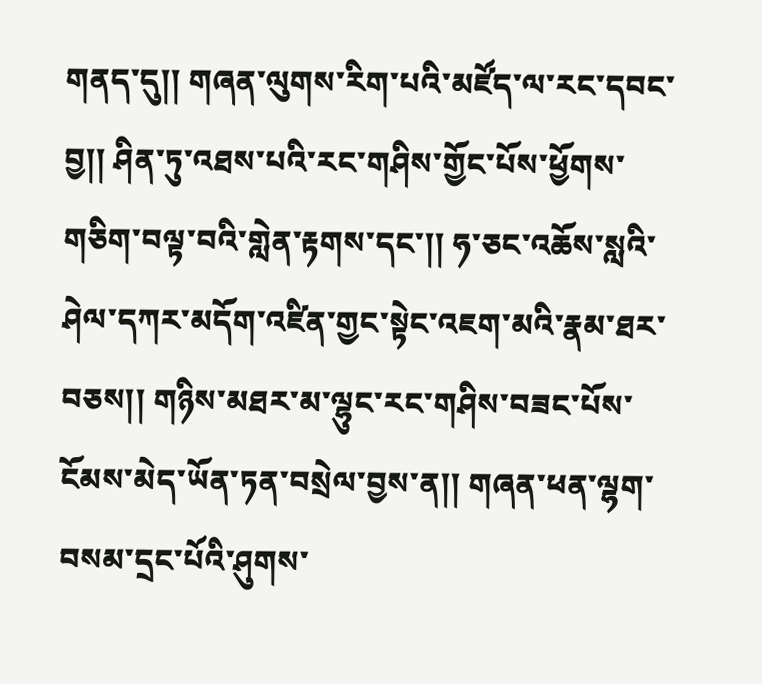གནད་དུ།། གཞན་ལུགས་རིག་པའི་མཛོད་ལ་རང་དབང་བྱ།། ཤིན་ཏུ་འཐས་པའི་རང་གཤིས་གྱོང་པོས་ཕྱོགས་གཅིག་བལྟ་བའི་གླེན་རྟགས་དང་།། ཧ་ཅང་འཆོས་སླའི་ཤེལ་དཀར་མདོག་འཛིན་གྱང་སྟེང་འཇག་མའི་རྣམ་ཐར་བཅས།། གཉིས་མཐར་མ་ལྷུང་རང་གཤིས་བཟང་པོས་ངོམས་མེད་ཡོན་ཏན་བསྲེལ་བྱས་ན།། གཞན་ཕན་ལྷག་བསམ་དྲང་པོའི་ཤུགས་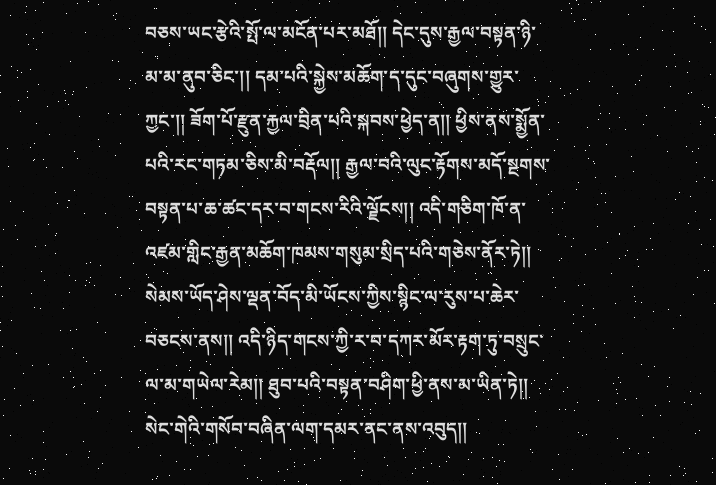བཅས་ཡང་རྩེའི་སྤོ་ལ་མངོན་པར་མཐོ།། དེང་དུས་རྒྱལ་བསྟན་ཉི་མ་མ་ནུབ་ཅིང་།། དམ་པའི་སྐྱེས་མཆོག་ད་དུང་བཞུགས་གྱུར་ཀྱང་།། ཟོག་པོ་རྫུན་རྐྱལ་བྲིན་པའི་སྐབས་ཕྱེད་ན།། ཕྱིས་ནས་སྨྱོན་པའི་རང་གཏམ་ཅིས་མི་བརྡོལ།། རྒྱལ་བའི་ལུང་རྟོགས་མདོ་སྔགས་བསྟན་པ་ཆ་ཚང་དར་བ་གངས་རིའི་ལྗོངས།། འདི་གཅིག་ཁོ་ན་འཛམ་གླིང་རྒྱན་མཆོག་ཁམས་གསུམ་སྲིད་པའི་གཅེས་ནོར་ཏེ།། སེམས་ཡོད་ཤེས་ལྡན་བོད་མི་ཡོངས་ཀྱིས་སྙིང་ལ་རུས་པ་ཆེར་བཅངས་ནས།། འདི་ཉིད་གངས་ཀྱི་ར་བ་དཀར་མོར་རྟག་ཏུ་བསྲུང་ལ་མ་གཡེལ་རེམ།། ཐུབ་པའི་བསྟན་བཤིག་ཕྱི་ནས་མ་ཡིན་ཏེ།། སེང་གེའི་གསོབ་བཞིན་ལག་དམར་ནང་ནས་འབུད།།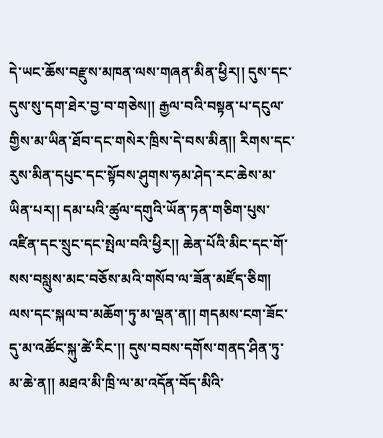དེ་ཡང་ཆོས་བརྫུས་མཁན་ལས་གཞན་མིན་ཕྱིར།། དུས་དང་དུས་སུ་དག་ཐེར་བྱ་བ་གཅེས།། རྒྱལ་བའི་བསྟན་པ་དངུལ་གྱིས་མ་ཡིན་ཐོབ་དང་གསེར་ཁྲིས་དེ་བས་མིན།། རིགས་དང་རུས་མིན་དཔུང་དང་སྟོབས་ཤུགས་ཧམ་ཤེད་རང་ཆེས་མ་ཡིན་པར།། དམ་པའི་ཚུལ་དགུའི་ཡོན་ཏན་གཅིག་པུས་འཛིན་དང་སྲུང་དང་སྤེལ་བའི་ཕྱིར།། ཆེན་པོའི་མིང་དང་གོ་སས་བསླུས་མང་བཅོས་མའི་གསོབ་ལ་ཟོན་མཛོད་ཅིག། ལས་དང་སྐལ་བ་མཆོག་ཏུ་མ་ལྡན་ན།། གདམས་ངག་ཟོང་དུ་མ་འཚོང་སྐུ་ཚེ་རིང་།། དུས་བབས་དགོས་གནད་ཤིན་ཏུ་མ་ཆེ་ན།། མཐའ་མི་ཁྲི་ལ་མ་འདོན་བོད་མིའི་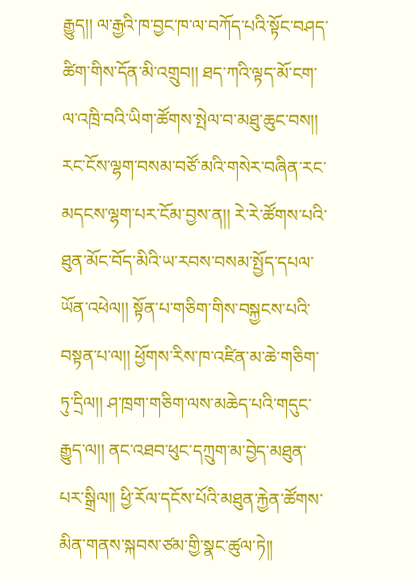རྒྱུད།། ལ་རྒྱའི་ཁ་བྱང་ཁ་ལ་བཀོད་པའི་སྟོང་བཤད་ཚིག་གིས་དོན་མི་འགྲུབ།། ཐད་ཀའི་ལྟད་མོ་ངག་ལ་འཁྲི་བའི་ཡིག་ཚོགས་སྤེལ་བ་མཐུ་ཆུང་བས།། རང་ངོས་ལྷག་བསམ་བཙོ་མའི་གསེར་བཞིན་རང་མདངས་ལྷག་པར་ངོམ་བྱས་ན།། རེ་རེ་ཚོགས་པའི་ཐུན་མོང་བོད་མིའི་ཡ་རབས་བསམ་སྤྱོད་དཔལ་ཡོན་འཕེལ།། སྟོན་པ་གཅིག་གིས་བསྐྱངས་པའི་བསྟན་པ་ལ།། ཕྱོགས་རིས་ཁ་འཛིན་མ་ཆེ་གཅིག་ཏུ་དྲིལ།། ཤ་ཁྲག་གཅིག་ལས་མཆེད་པའི་གདུང་རྒྱུད་ལ།། ནང་འཐབ་ཕུང་དཀྲུག་མ་བྱེད་མཐུན་པར་སྒྲིལ།། ཕྱི་རོལ་དངོས་པོའི་མཐུན་རྐྱེན་ཚོགས་མིན་གནས་སྐབས་ཙམ་གྱི་སྣང་ཚུལ་ཏེ།།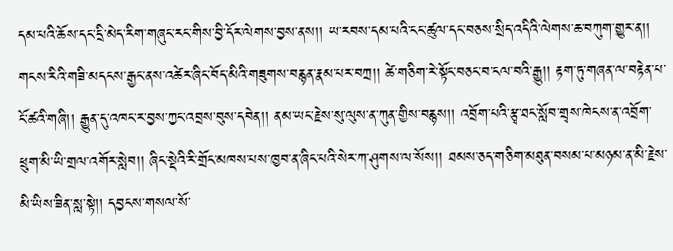དམ་པའི་ཆོས་དང་དྲི་མེད་རིག་གཞུང་རང་གིས་བྱི་དོར་ལེགས་བྱས་ནས།། ཡ་རབས་དམ་པའི་ངང་ཚུལ་དང་བཅས་སྲིད་འདིའི་ལེགས་ཆ་བཀུག་གྱུར་ན།། གངས་རིའི་གཟི་མདངས་རྒྱང་ནས་འཚེར་ཞིང་བོད་མིའི་གཟུགས་བརྙན་རྣམ་པར་བཀྲ།། ཚེ་གཅིག་རེ་སྟོང་བཅང་བ་ངལ་བའི་རྒྱུ།། རྟག་ཏུ་གཞན་ལ་བརྟེན་པ་ངོ་ཚའི་གཞི།། རྒྱུན་དུ་འཁང་ར་བྱས་ཀྱང་འབྲས་བུས་དབེན།། ནམ་ཡང་རྗེས་སུ་ལུས་ན་ཀུན་གྱིས་བརྙས།། འབྲོག་པའི་རྩྭ་ཐང་སློབ་གྲྭས་ཁེངས་ན་འབྲོག་ཕྲུག་མི་ཡི་གྲལ་འགོར་སླེབ།། ཞིང་སྡེའི་རི་གྲོང་མཁས་པས་ཁྱབ་ན་ཞིང་པའི་སེར་ཀ་ཤུགས་ལ་སོས།། ཐམས་ཅད་གཅིག་མཐུན་བསམ་པ་མཉམ་ན་མི་རྗེས་མི་ཡིས་ཟིན་སླ་སྟེ།། དབྱངས་གསལ་སོ་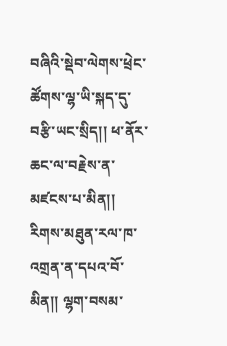བཞིའི་སྡེབ་ལེགས་ཕྲེང་ཚོགས་ལྷ་ཡི་སྐད་དུ་བརྩི་ཡང་སྲིད།། ཕ་ནོར་ཆང་ལ་བརྗེས་ན་མཛངས་པ་མིན།། རིགས་མཐུན་རལ་ཁ་འགྲན་ན་དཔའ་བོ་མིན།། ལྷག་བསམ་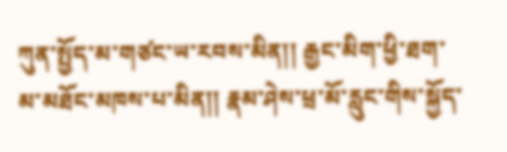ཀུན་སྤྱོད་མ་གཙང་ཡ་རབས་མིན།། རྒྱང་མིག་ཕྱི་ཐག་མ་མཐོང་མཁས་པ་མིན།། རྣམ་ཤེས་ཕྲ་མོ་རླུང་གིས་སྐྱོད་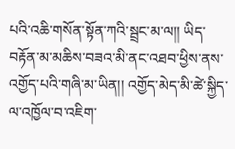པའི་འཆི་གསོན་སྟོན་ཀའི་སྦྲང་མ་ལ།། ཡིད་བརྟོན་མ་མཆིས་བཟའ་མི་ནང་འཐབ་ཕྱིས་ནས་འགྱོད་པའི་གཞི་མ་ཡིན།། འགྱོད་མེད་མི་ཚེ་སྐྱིད་ལ་འཁྱོལ་བ་འཇིག་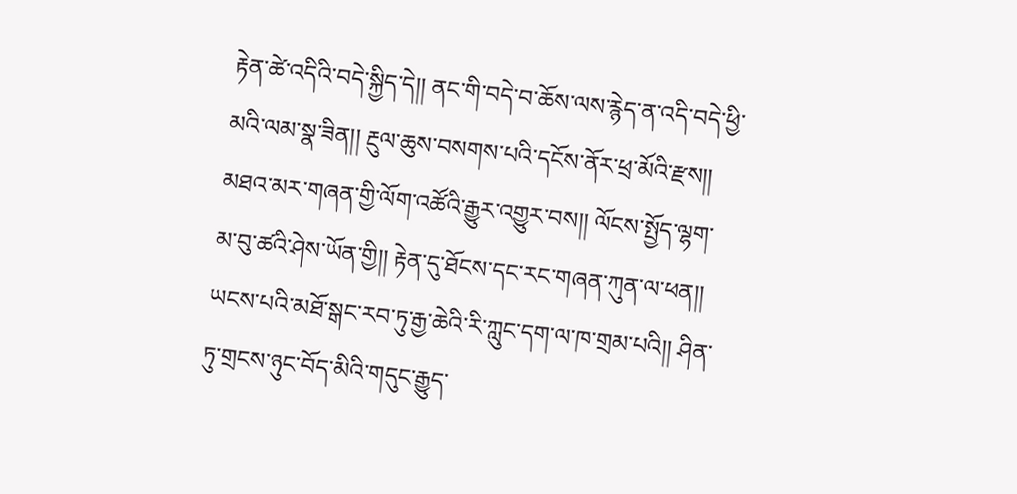རྟེན་ཚེ་འདིའི་བདེ་སྐྱིད་དེ།། ནང་གི་བདེ་བ་ཆོས་ལས་རྙེད་ན་འདི་བདེ་ཕྱི་མའི་ལམ་སྣ་ཟིན།། རྔུལ་ཆུས་བསགས་པའི་དངོས་ནོར་ཕྲ་མོའི་རྫས།། མཐའ་མར་གཞན་གྱི་ལོག་འཚོའི་རྒྱུར་འགྱུར་བས།། ལོངས་སྤྱོད་ལྷག་མ་བུ་ཚའི་ཤེས་ཡོན་གྱི།། རྟེན་དུ་ཐོངས་དང་རང་གཞན་ཀུན་ལ་ཕན།། ཡངས་པའི་མཐོ་སྒང་རབ་ཏུ་རྒྱ་ཆེའི་རི་ཀླུང་དག་ལ་ཁ་གྲམ་པའི།། ཤིན་ཏུ་གྲངས་ཉུང་བོད་མིའི་གདུང་རྒྱུད་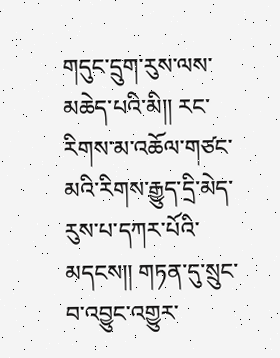གདུང་དྲུག་རུས་ལས་མཆེད་པའི་མི།། རང་རིགས་མ་འཆོལ་གཙང་མའི་རིགས་རྒྱུད་དྲི་མེད་རུས་པ་དཀར་པོའི་མདངས།། གཏན་དུ་སྲུང་བ་འབྱུང་འགྱུར་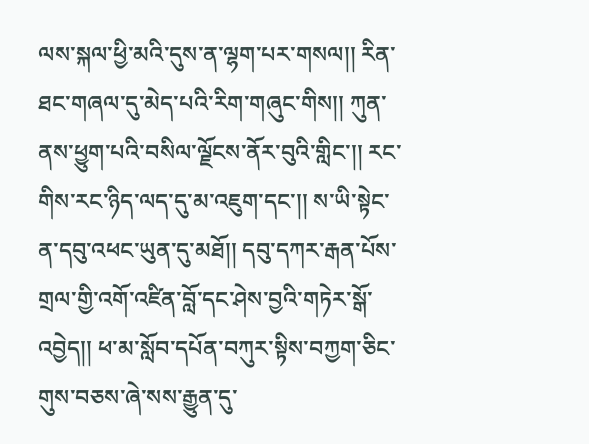ལས་སྐལ་ཕྱི་མའི་དུས་ན་ལྷག་པར་གསལ།། རིན་ཐང་གཞལ་དུ་མེད་པའི་རིག་གཞུང་གིས།། ཀུན་ནས་ཕྱུག་པའི་བསིལ་ལྗོངས་ནོར་བུའི་གླིང་།། རང་གིས་རང་ཉིད་ལད་དུ་མ་འཇུག་དང་།། ས་ཡི་སྟེང་ན་དབུ་འཕང་ཡུན་དུ་མཐོ།། དབུ་དཀར་རྒན་པོས་གྲལ་གྱི་འགོ་འཛིན་བློ་དང་ཤེས་བྱའི་གཏེར་སྒོ་འབྱེད།། ཕ་མ་སློབ་དཔོན་བཀུར་སྟིས་བཀྱག་ཅིང་གུས་བཅས་ཞེ་སས་རྒྱུན་དུ་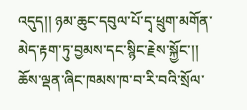འདུད།། ཉམ་ཆུང་དབུལ་པོ་དྭ་ཕྲུག་མགོན་མེད་རྟག་ཏུ་བྱམས་དང་སྙིང་རྗེས་སྐྱོང་།། ཆོས་ལྡན་ཞིང་ཁམས་ཁ་བ་རི་བའི་སྲོལ་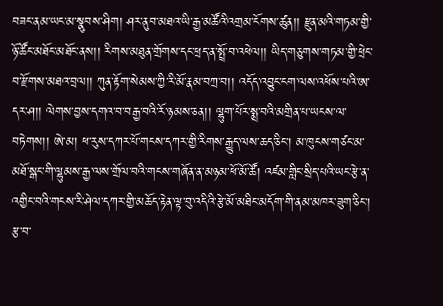བཟང་ནམ་ཡང་མ་སྣུབས་ཤིག། ཤར་ནུབ་མཐའ་ཡི་རྒྱ་མཚོའི་འགྲམ་ངོགས་ཚུན།། རྫུན་མའི་གཏམ་གྱི་ཉོ་ཚོང་མཐོང་མཐོང་ནས།། རིགས་མཐུན་གྲོགས་དང་ཕྲད་ན་སྤྲོ་བ་འཕེལ།། ཡིད་གཅུགས་གཏམ་གྱི་ཕྲེང་བ་རྫོགས་མཐའ་བྲལ།། ཀུན་རྟོག་སེམས་ཀྱི་རི་མོ་རྣམ་བཀྲ་བ།། འདོད་འབྱུང་ངག་ལས་འཕོས་པའི་ཨ་དར་ཤ།། ལེགས་བྱས་དགའ་བ་བརྒྱ་བའི་རོ་ཉམས་ཅན།། ལྷུག་པོར་སྨྲ་བའི་མགྲིན་པ་ཡངས་ལ་བཏེགས།། ཨེ་མ། ཕ་རུས་དཀར་པོ་གངས་དཀར་གྱི་རིགས་རྒྱུད་ལས་ཆད་ཅིང་། མ་ཁུངས་གཙང་མ་མཐོ་སྒང་གི་ལྷུམས་རྒྱ་ལས་གྲོལ་བའི་གངས་གཞོན་ན་མཉམ་ཕོ་མོ་ཚོ། འཛམ་གླིང་སྲིད་པའི་ཡང་རྩེ་ན་འགྱིང་བའི་གངས་རི་ཤེལ་དཀར་གྱི་མཆོད་རྟེན་ལྟ་བུ་འདིའི་རྩེ་མོ་མཐིང་མདོག་གི་ནམ་མཁར་ཟུག་ཅིང་། རྩ་བ་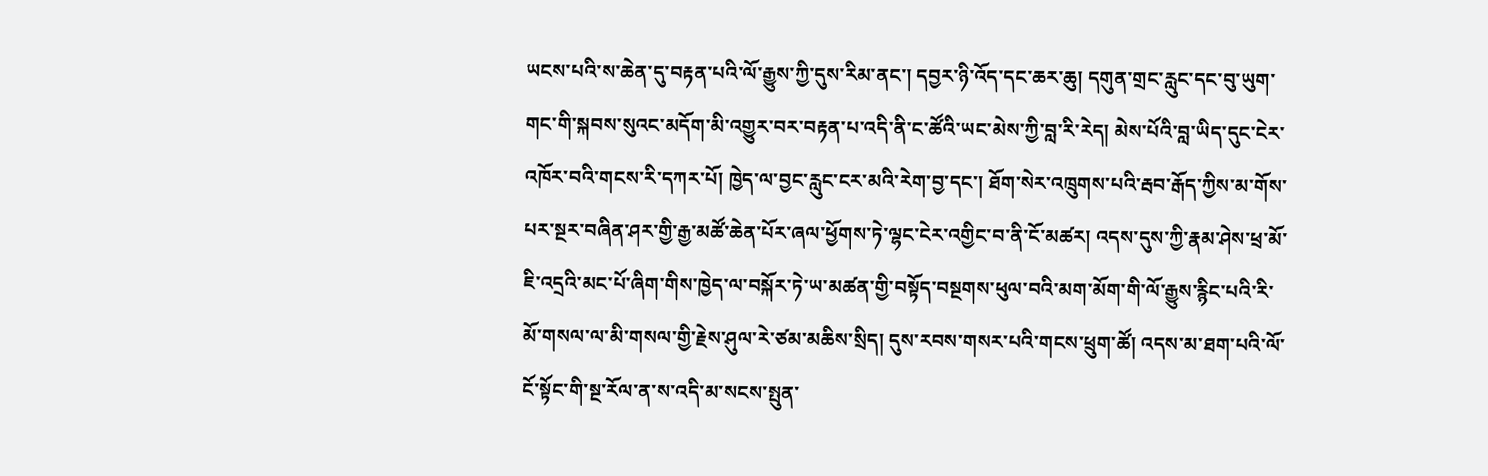ཡངས་པའི་ས་ཆེན་དུ་བརྟན་པའི་ལོ་རྒྱུས་ཀྱི་དུས་རིམ་ནང་། དབྱར་ཉི་འོད་དང་ཆར་ཆུ། དགུན་གྲང་རླུང་དང་བུ་ཡུག་གང་གི་སྐབས་སུའང་མདོག་མི་འགྱུར་བར་བརྟན་པ་འདི་ནི་ང་ཚོའི་ཡང་མེས་ཀྱི་བླ་རི་རེད། མེས་པོའི་བླ་ཡིད་དུང་ངེར་འཁོར་བའི་གངས་རི་དཀར་པོ། ཁྱེད་ལ་བྱང་རླུང་ངར་མའི་རེག་བྱ་དང་། ཐོག་སེར་འཁྲུགས་པའི་རྦབ་རྒོད་ཀྱིས་མ་གོས་པར་སྔར་བཞིན་ཤར་གྱི་རྒྱ་མཚོ་ཆེན་པོར་ཞལ་ཕྱོགས་ཏེ་ལྷང་ངེར་འགྱིང་བ་ནི་ངོ་མཚར། འདས་དུས་ཀྱི་རྣམ་ཤེས་ཕྲ་མོ་ཇི་འདྲའི་མང་པོ་ཞིག་གིས་ཁྱེད་ལ་བསྐོར་ཏེ་ཡ་མཚན་གྱི་བསྟོད་བསྔགས་ཕུལ་བའི་མག་མོག་གི་ལོ་རྒྱུས་རྙིང་པའི་རི་མོ་གསལ་ལ་མི་གསལ་གྱི་རྗེས་ཤུལ་རེ་ཙམ་མཆིས་སྲིད། དུས་རབས་གསར་པའི་གངས་ཕྲུག་ཚོ། འདས་མ་ཐག་པའི་ལོ་ངོ་སྟོང་གི་སྔ་རོལ་ན་ས་འདི་མ་སངས་སྤུན་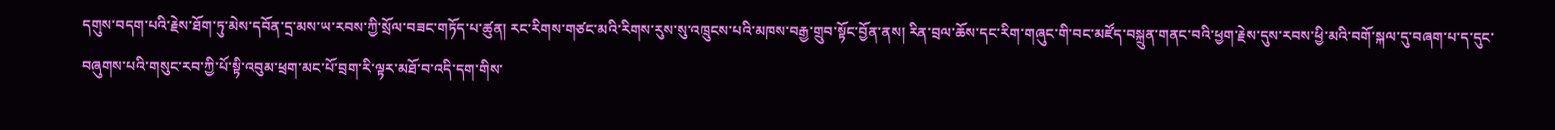དགུས་བདག་པའི་རྗེས་ཐོག་ཏུ་མེས་དབོན་དྲ་མས་ཡ་རབས་ཀྱི་སྲོལ་བཟང་གཏོད་པ་ཚུན། རང་རིགས་གཙང་མའི་རིགས་རུས་སུ་འཁྲུངས་པའི་མཁས་བརྒྱ་གྲུབ་སྟོང་བྱོན་ནས། རིན་བྲལ་ཆོས་དང་རིག་གཞུང་གི་བང་མཛོད་བསྐྲུན་གནང་བའི་ཕྱག་རྗེས་དུས་རབས་ཕྱི་མའི་བགོ་སྐལ་དུ་བཞག་པ་ད་དུང་བཞུགས་པའི་གསུང་རབ་ཀྱི་པོ་སྟི་འབུམ་ཕྲག་མང་པོ་བྲག་རི་ལྟར་མཐོ་བ་འདི་དག་གིས་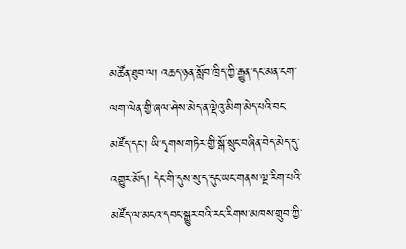མཚོན་ཐུབ་ལ། འཆད་ཉན་སློབ་ཁྲིད་ཀྱི་རྒྱུན་དང་མན་ངག་ལག་ལེན་གྱི་ཞལ་ཤེས་མེད་ན་ལྡེའུ་མིག་མེད་པའི་བང་མཛོད་དང་། ཡི་དྭགས་གཏེར་གྱི་སྒོ་སྲུང་བཞིན་བེད་མེད་དུ་འགྱུར་མོད། དེང་གི་དུས་སུ་ད་དུང་ཡང་གནས་ལྔ་རིག་པའི་མཛོད་ལ་མངའ་དབང་སྒྱུར་བའི་རང་རིགས་མཁས་གྲུབ་ཀྱི་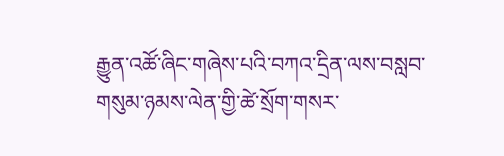རྒྱུན་འཚོ་ཞིང་གཞེས་པའི་བཀའ་དྲིན་ལས་བསླབ་གསུམ་ཉམས་ལེན་གྱི་ཚེ་སྲོག་གསར་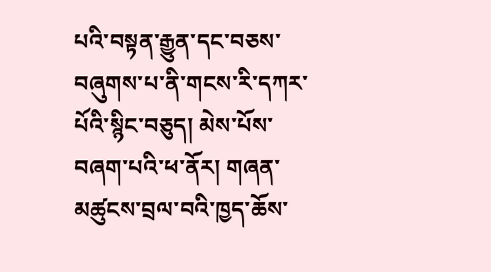པའི་བསྟན་རྒྱུན་དང་བཅས་བཞུགས་པ་ནི་གངས་རི་དཀར་པོའི་སྙིང་བཅུད། མེས་པོས་བཞག་པའི་ཕ་ནོར། གཞན་མཚུངས་བྲལ་བའི་ཁྱད་ཆོས་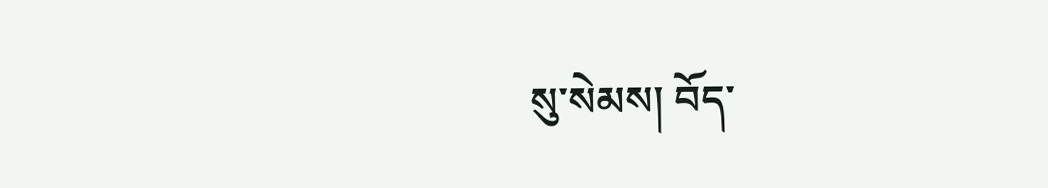སུ་སེམས། བོད་